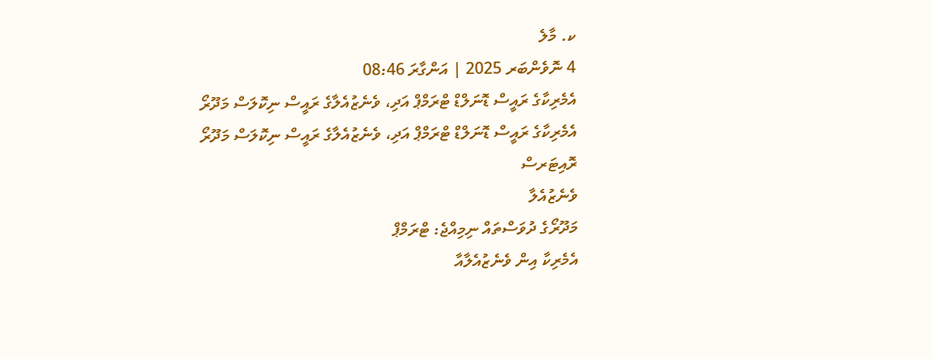ކ. މާލެ
4 ނޮވެންބަރ 2025 | އަންގާރަ 08:46
އެމެރިކާގެ ރައީސް ޑޮނަލްޑް ޓްރަމްޕް އަދި، ވެނެޒުއެލާގެ ރައީސް ނިކޮލަސް މަދޫރޯ
އެމެރިކާގެ ރައީސް ޑޮނަލްޑް ޓްރަމްޕް އަދި، ވެނެޒުއެލާގެ ރައީސް ނިކޮލަސް މަދޫރޯ
ރޮއިޓަރސް
ވެނެޒުއެލާ
މަދޫރޯގެ ދުވަސްތައް ނިމިއްޖެ: ޓްރަމްޕް
އެމެރިކާ އިން ވެނެޒުއެލާއާ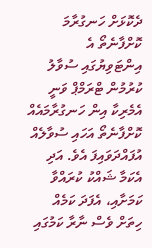ދެކޮޅަށް ހަނގުރާމަ ކޮށްފާނެތޯ އެ އިންޓަވިޔުގައި ސުވާލު ކުރުމުން ޓްރަމްޕް ވަނީ އެމެރިކާ އިން ހަނގުރާމައެއް ކޮށްފާނެތޯ އަހައި ސުވާލެއް އުފައްދަވައިފަ އެވެ. އަދި އެކަމާ ޝައްކު ކުރައްވާ ކަމަށާއި، އެފަދަ ކަމެއް ހިތަށް ވެސް ނާރާ ކަމުގައި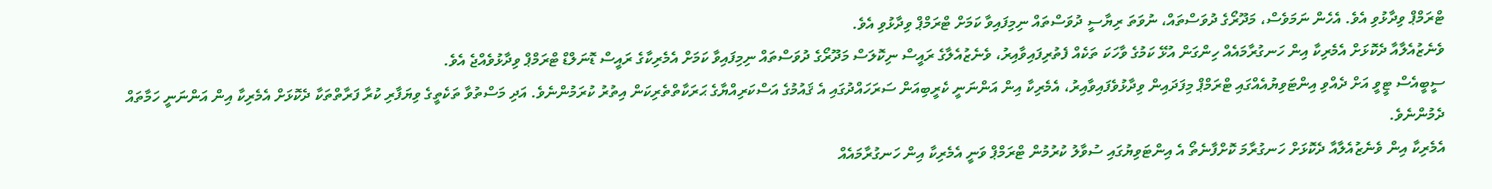ޓްރަމްޕް ވިދާޅުވި އެވެ. އެހެން ނަމަވެސް، މަދޫރޯގެ ދުވަސްތައް، ނުވަތަ ރިޔާސީ ދުވަސްތައް ނިމިފައިވާ ކަމަށް ޓްރަމްޕް ވިދާޅުވި އެވެ.
ވެނެޒުއެލާއާ ދެކޮޅަށް އެމެރިކާ އިން ހަނގުރާމައެއް ހިންގަން އުޅޭ ކަމުގެ ވާހަކަ ތަކެއް ފެތުރިފައިވާއިރު، ވެނެޒުއެލާގެ ރައީސް ނިކޮލަސް މަދޫރޯގެ ދުވަސްތައް ނިމިފައިވާ ކަމަށް އެމެރިކާގެ ރައީސް ޑޮނަލްޑް ޓްރަމްޕް ވިދާޅުވެއްޖެ އެވެ.
ސީބީއެސް ޓީވީ އަށް ދެއްވި އިންޓަވިޔުއެއްގައި ޓްރަމްޕް މިފަދައިން ވިދާޅުވެފައިވާއިރު، އެމެރިކާ އިން އަންނަނީ ކެރީބިއަން ސަރަހައްދުގައި އެ ޤައުމުގެ އަސްކަރިއްޔާގެ ޙަރަކާތްތެރިކަން އިތުރު ކުރަމުންނެވެ. އަދި މަސްތުވާ ތަކެތީގެ ވިޔަފާރި ކުރާ ފަރާތްތަކާ ދެކޮޅަށް އެމެރިކާ އިން އަންނަނީ ހަމާތައް ދެމުންނެވެ.
އެމެރިކާ އިން ވެނެޒުއެލާއާ ދެކޮޅަށް ހަނގުރާމަ ކޮށްފާނެތޯ އެ އިންޓަވިޔުގައި ސުވާލު ކުރުމުން ޓްރަމްޕް ވަނީ އެމެރިކާ އިން ހަނގުރާމައެއް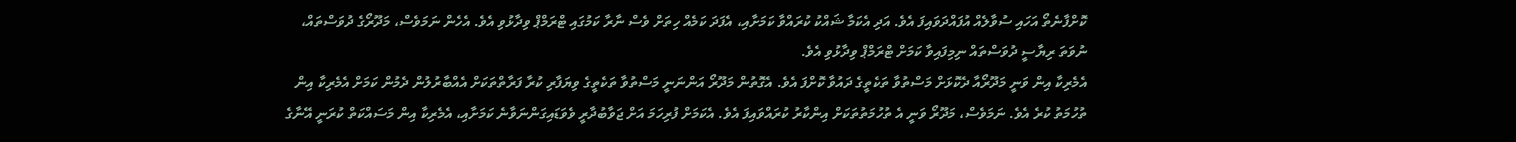ކޮށްފާނެތޯ އަހައި ސުވާލެއް އުފައްދަވައިފަ އެވެ. އަދި އެކަމާ ޝައްކު ކުރައްވާ ކަމަށާއި، އެފަދަ ކަމެއް ހިތަށް ވެސް ނާރާ ކަމުގައި ޓްރަމްޕް ވިދާޅުވި އެވެ. އެހެން ނަމަވެސް، މަދޫރޯގެ ދުވަސްތައް، ނުވަތަ ރިޔާސީ ދުވަސްތައް ނިމިފައިވާ ކަމަށް ޓްރަމްޕް ވިދާޅުވި އެވެ.
އެމެރިކާ އިން ވަނީ މަދޫރޯއާ ދެކޮޅަށް މަސްތުވާ ތަކެތީގެ ދައުވާ ކޮށްފަ އެވެ. އެގޮތުން މަދޫރޯ އަންނަނީ މަސްތުވާ ތަކެތީގެ ވިޔަފާރި ކުރާ ފަރާތްތަކަށް އެއްބާރުލުން ދެމުން ކަމަށް އެމެރިކާ އިން ތުހުމަތު ކުރެ އެވެ. ނަމަވެސް، މަދޫރޯ ވަނީ އެ ތުހުމަތުތަކަށް އިންކާރު ކުރައްވައިފަ އެވެ. އެކަމަށް ފުރިހަމަ އަށް ޖަވާބުދާރީ ވެވަޑައިގަންނަވާނެ ކަމަށާއި، އެމެރިކާ އިން މަސައްކަތް ކުރަނީ އޭނާގެ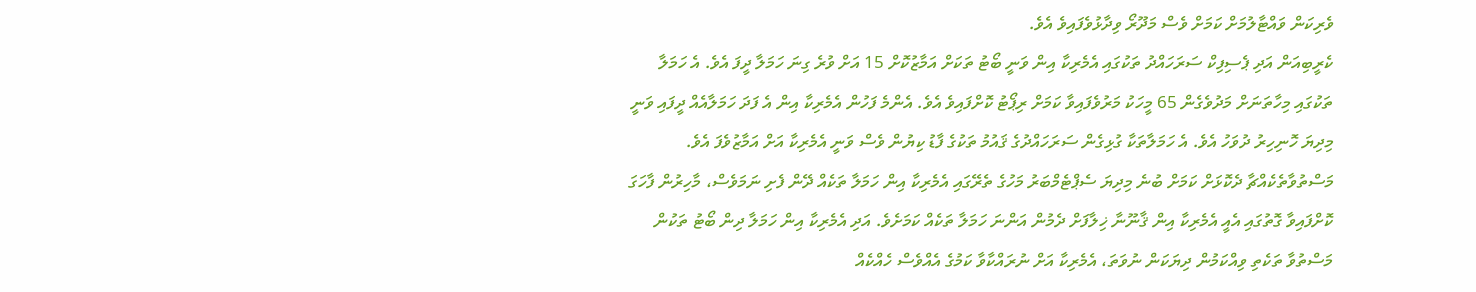ވެރިކަން ވައްޓާލުމަށް ކަމަށް ވެސް މަދޫރޯ ވިދާޅުވެފައިވެ އެވެ.
ކެރީބިއަން އަދި ޕެސިފިކް ސަރަހައްދު ތަކުގައި އެމެރިކާ އިން ވަނީ ބޯޓު ތަކަށް އަމާޒުކޮށް 15 އަށް ވުރެ ގިނަ ހަމަލާ ދީފަ އެވެ. އެ ހަމަލާ ތަކުގައި މިހާތަނަށް މަދުވެގެން 65 މީހަކު މަރުވެފައިވާ ކަމަށް ރިޕޯޓު ކޮށްފައިވެ އެވެ. އެންމެ ފަހުން އެމެރިކާ އިން އެ ފަދަ ހަމަލާއެއް ދީފައި ވަނީ މިދިޔަ ހޮނިހިރު ދުވަހު އެވެ. އެ ހަމަލާތަކާ ގުޅިގެން ސަރަހައްދުގެ ޤައުމު ތަކުގެ ފާޑު ކިޔުން ވެސް ވަނީ އެމެރިކާ އަށް އަމާޒުވެފަ އެވެ.
މަސްތުވާތެކެއްޗާ ދެކޮޅަށް ކަމަށް ބުނެ މިދިޔަ ސެޕްޓެމްބަރު މަހުގެ ތެރޭގައި އެމެރިކާ އިން ހަމަލާ ތަކެއް ދޭން ފެށި ނަމަވެސް، މާހިރުން ފާހަގަ ކޮށްފައިވާ ގޮތުގައި އެއީ އެމެރިކާ އިން ޤާނޫނާ ޚިލާފަށް ދެމުން އަންނަ ހަމަލާ ތަކެއް ކަމަށެވެ. އަދި އެމެރިކާ އިން ހަމަލާ ދިން ބޯޓު ތަކުން މަސްތުވާ ތަކެތި ވިއްކަމުން ދިޔަކަން ނުވަތަ، އެމެރިކާ އަށް ނުރައްކާވާ ކަމުގެ އެއްވެސް ހެއްކެއް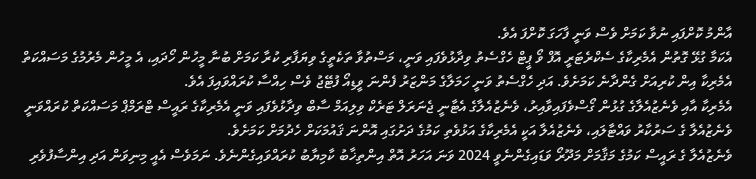އާންމު ކޮށްފައި ނުވާ ކަމަށް ވެސް ވަނީ ފާހަގަ ކޮށްފަ އެވެ.
އެކަމާ ގުޅޭ ގޮތުން އެމެރިކާގެ ސެކްރެޓަރީ އޮފް ވޯ ޕީޓް ހެގްސެތު ވިދާޅުވެފައި ވަނީ، މަސްތުވާ ތަކެތީގެ ވިޔަފާރި ކުރާ ކަމަށް ބުނާ މީހުން ހޯދައި، އެ މީހުން މެރުމުގެ މަސައްކަތް އެމެރިކާ އިން ކުރިއަށް ގެންދާނެ ކަމަށެވެ. އަދި ހެގްސެތު ވަނީ ހަމަލާގެ މަންޒަރު ފެންނަ ވީޑިއޯ ފުޓޭޖު ވެސް ހިއްސާ ކުރައްވައިފަ އެވެ.
އެމެރިކާ އާއި ވެނެޒުއެލާގެ ގުޅުން ގޯސްވެފައިވާއިރު، ވެނެޒުއެލާގެ އެޓާނީ ޖެނަރަލް ޓަރެކް ވިލިއަމް ސާބް ވިދާޅުވެފައި ވަނީ އެމެރިކާގެ ރައީސް ޓްރަމްޕް މަސައްކަތް ކުރައްވަނީ ވެނެޒުއެލާ ގެ ސަރުކާރު ވައްޓާލައި، ވެނެޒުއެލާ އަކީ އެމެރިކާގެ އަޅުވެތި ކަމުގެ ދަށުގައި އޮންނަ ޤައުމަކަށް ހެދުމަށް ކަމަށެވެ.
ވެނެޒުއެލާ ގެ ރައީސް ކަމުގެ މަޤާމަށް މަދޫރޯ ވަޑައިގެންނެވީ 2024 ވަނަ އަހަރު އޮތް އިންތިޚާބު ކާމިޔާބު ކުރައްވައިގެންނެވެ. ނަމަވެސް އެއީ މިނިވަން އަދި އިންސާފުވެރި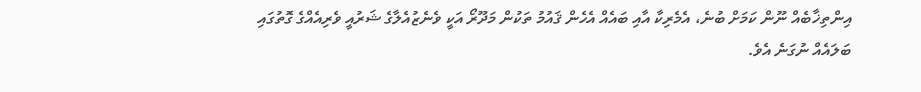އިންތިޚާބެއް ނޫން ކަމަށް ބުނެ، އެމެރިކާ އާއި ބައެއް އެހެން ޤައުމު ތަކުން މަދޫރޯ އަކީ ވެނެޒުއެލާގެ ޝަރުއީ ވެރިއެއްގެ ގޮތުގައި ބަލައެއް ނުގަނެ އެވެ.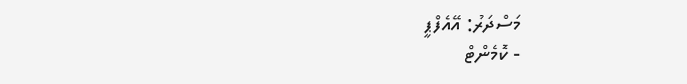މަސްދަރު: އޭއެފްޕީ
- ކޮމެންޓް